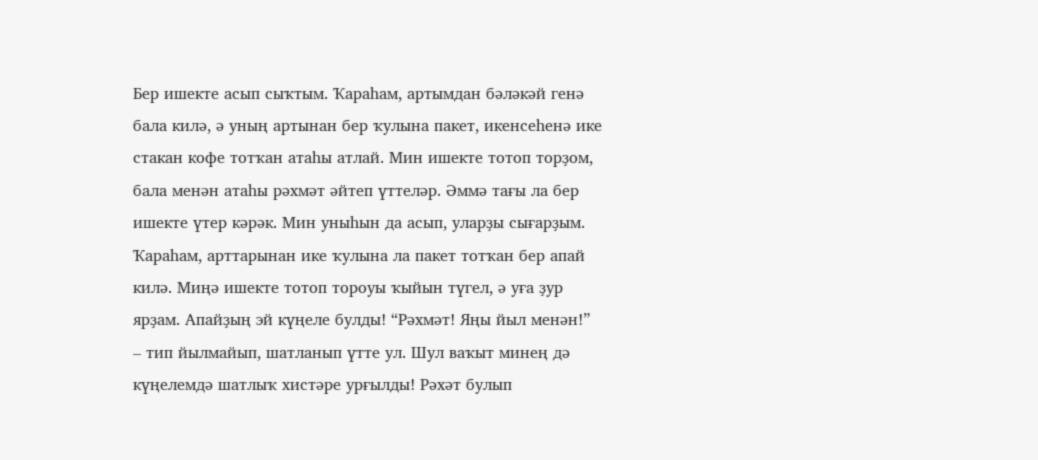Бер ишекте асып сыҡтым. Ҡараһам, артымдан бәләкәй генә бала килә, ә уның артынан бер ҡулына пакет, икенсеһенә ике стакан кофе тотҡан атаһы атлай. Мин ишекте тотоп торҙом, бала менән атаһы рәхмәт әйтеп үттеләр. Әммә тағы ла бер ишекте үтер кәрәк. Мин уныһын да асып, уларҙы сығарҙым. Ҡараһам, арттарынан ике ҡулына ла пакет тотҡан бер апай килә. Миңә ишекте тотоп тороуы ҡыйын түгел, ә уға ҙур ярҙам. Апайҙың эй күңеле булды! “Рәхмәт! Яңы йыл менән!” – тип йылмайып, шатланып үтте ул. Шул ваҡыт минең дә күңелемдә шатлыҡ хистәре урғылды! Рәхәт булып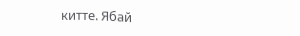китте. Ябай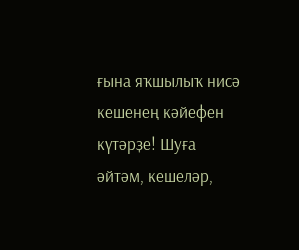ғына яҡшылыҡ нисә кешенең кәйефен күтәрҙе! Шуға әйтәм, кешеләр,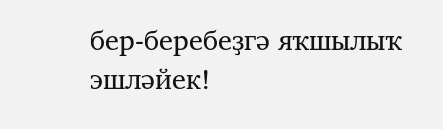бер-беребеҙгә яҡшылыҡ эшләйек!